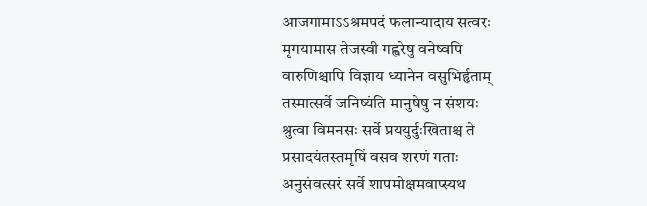आजगामाऽऽश्रमपदं फलान्यादाय सत्वरः
मृगयामास तेजस्वी गह्वरेषु वनेष्वपि
वारुणिश्चापि विज्ञाय ध्यानेन वसुभिर्हृताम्
तस्मात्सर्वे जनिष्यंति मानुषेषु न संशयः
श्रुत्वा विमनसः सर्वे प्रययुर्दुःखिताश्च ते
प्रसादयंतस्तमृषिं वसव शरणं गताः
अनुसंवत्सरं सर्वे शापमोक्षमवाप्स्यथ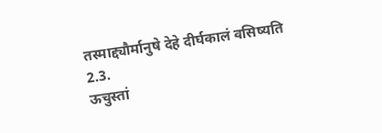तस्माद्द्यौर्मानुषे देहे दीर्घकालं वसिष्यति 2.3.
ऊचुस्तां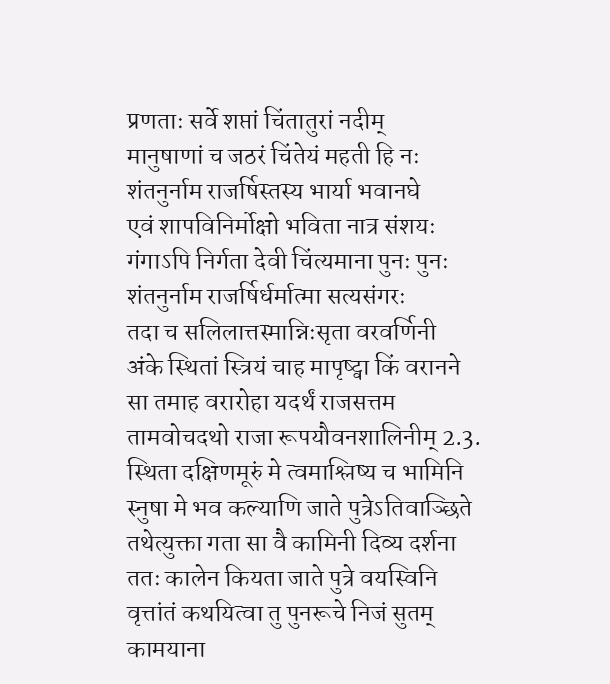प्रणताः सर्वे शप्तां चिंतातुरां नदीम्
मानुषाणां च जठरं चिंतेयं महती हि नः
शंतनुर्नाम राजर्षिस्तस्य भार्या भवानघे
एवं शापविनिर्मोक्षो भविता नात्र संशयः
गंगाऽपि निर्गता देवी चिंत्यमाना पुनः पुनः
शंतनुर्नाम राजर्षिर्धर्मात्मा सत्यसंगरः
तदा च सलिलात्तस्मान्निःसृता वरवर्णिनी
अंके स्थितां स्त्रियं चाह मापृष्ट्वा किं वरानने
सा तमाह वरारोहा यदर्थं राजसत्तम
तामवोचदथो राजा रूपयौवनशालिनीम् 2.3.
स्थिता दक्षिणमूरुं मे त्वमाश्लिष्य च भामिनि
स्नुषा मे भव कल्याणि जाते पुत्रेऽतिवाञ्छिते
तथेत्युक्ता गता सा वै कामिनी दिव्य दर्शना
ततः कालेन कियता जाते पुत्रे वयस्विनि
वृत्तांतं कथयित्वा तु पुनरूचे निजं सुतम्
कामयाना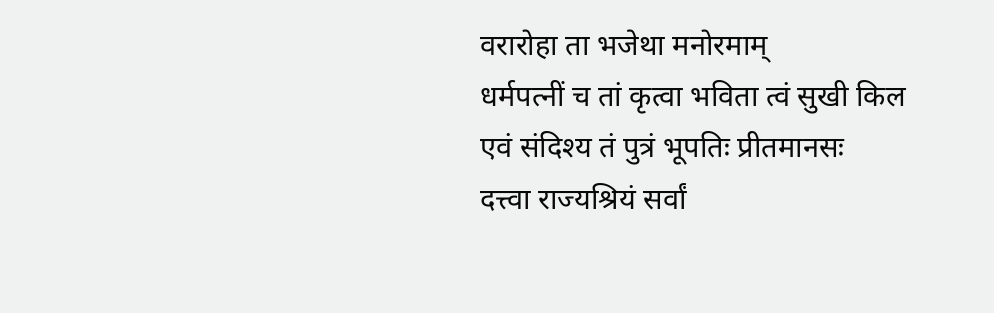वरारोहा ता भजेथा मनोरमाम्
धर्मपत्नीं च तां कृत्वा भविता त्वं सुखी किल एवं संदिश्य तं पुत्रं भूपतिः प्रीतमानसः
दत्त्वा राज्यश्रियं सर्वां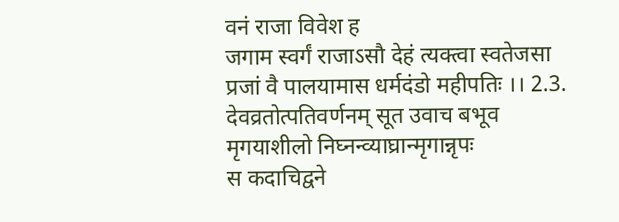वनं राजा विवेश ह
जगाम स्वर्गं राजाऽसौ देहं त्यक्त्वा स्वतेजसा
प्रजां वै पालयामास धर्मदंडो महीपतिः ।। 2.3.
देवव्रतोत्पतिवर्णनम् सूत उवाच बभूव मृगयाशीलो निघ्नन्व्याघ्रान्मृगान्नृपः
स कदाचिद्वने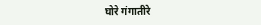घोरे गंगातीरे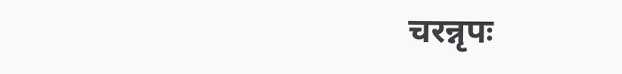चरन्नृपः